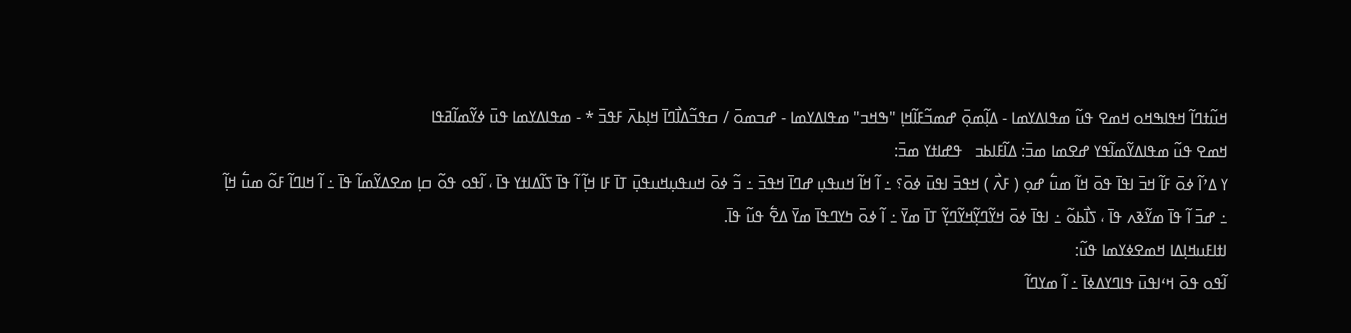ߞߎ߬ߙߣߊ߬ ߞߟߊߒߞߋ ߞߘߐ ߟߎ߬ ߘߟߊߡߌߘߊ - ߡߊ߲߬ߘߋ߲߫ ߝߘߏ߬ߓߊ߬ߞߊ߲ "ߒߞߏ" ߘߟߊߡߌߘߊ - ߝߏߘߋ߫ / ߛߟߏ߬ߡߊ߯ߣߊ߫ ߞߊ߲ߕߍ߫ ߓߟߏ߫ * - ߘߟߊߡߌߘߊ ߟߎ߫ ߦߌ߬ߘߊ߬ߥߟߊ
ߞߘߐ ߟߎ߬ ߘߟߊߡߌ߬ߘߊ߬ߟߌ ߝߐߘߊ ߘߏ߫: ߡߊ߬ߓߊߕߏ   ߟߝߊߙߌ ߘߏ߫:
ߌ ߡߴߊ߬ ߦߋ߫ ߓߊ߬ ߞߏ߫ ߊߟߊ߫ ߟߋ߫ ߞߊ߬ ߘߎ߱ ߝߋ߲ ( ߓߍ߯ ) ߞߟߏ߫ ߊߟߎ߫ ߦߋ߫؟ ߸ ߊ߬ ߞߊ߬ ߞߎߟߎ߲ ߝߣߊ߫ ߞߟߏ߫ ߸ ߏ߬ ߦߋ߫ ߞߎߟߎ߲ߞߎߟߎ߲߫ ߠߊ߫ ߓߊ ߞߊ߲߬ ߊ߬ ߟߊ߫ ߖߊ߬ߡߊߙߌ ߟߊ߫ ، ߊ߬ߟߋ ߟߋ߬ ߛߊ߲ ߘߐߡߌ߬ߘߊ߬ ߟߊ߫ ߸ ߊ߬ ߞߊߣߊ߬ ߓߋ߬ ߘߎ߱ ߞߊ߲߬ ߸ ߝߏ߫ ߊ߬ ߟߊ߫ ߘߌ߬ߢߍ ߟߊ߫ ، ߖߊ߯ߕߋ߬ ߸ ߊߟߊ߫ ߦߋ߫ ߞߌ߬ߣߌ߲߬ߞߌ߬ߣߌ߲߬ ߠߊ߫ ߘߌ߫ ߸ ߊ߬ ߦߋ߫ ߤߌߣߟߊ߫ ߘߌ߫ ߡߐ߱ ߟߎ߬ ߟߊ߫.
ߊߙߊߓߎߞߊ߲ߡߊ ߞߘߐߦߌߘߊ ߟߎ߬:
ߊ߬ߟߋ ߟߋ߫ ߞߵߊߟߎ߫ ߟߊߣߌߡߦߊ߫ ߸ ߊ߬ ߘߌߣߊ߬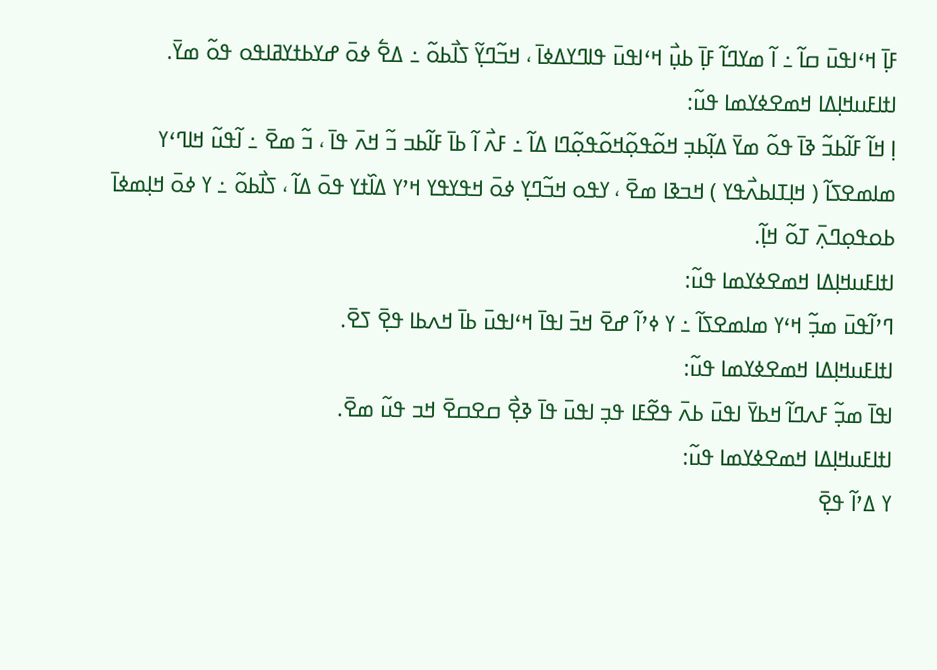ߓߊ߲߫ ߞߵߊߟߎ߫ ߛߊ߬ ߸ ߊ߬ ߘߌߣߊ߬ ߓߊ߲߫ ߕߎ߲߯ ߞߵߊߟߎ߫ ߟߊߣߌߡߦߊ߫ ، ߞߏ߬ߣߌ߲߬ ߖߊ߯ߕߋ߬ ߸ ߡߐ߱ ߦߋ߫ ߝߌߕߙߌߥߊߟߋ ߟߋ߬ ߘߌ߫.
ߊߙߊߓߎߞߊ߲ߡߊ ߞߘߐߦߌߘߊ ߟߎ߬:
ߊ߲ ߞߊ߬ ߓߊ߬ߕߏ߬ ߢߊ߫ ߟߋ߬ ߘߌ߫ ߡߊ߲߬ߕߏ߲ ߞߋ߬ߟߋ߲߬ߞߋ߬ߟߋ߲߬ߣߊ ߡߊ߬ ߸ ߓߍ߯ ߊ߬ ߕߊ߫ ߓߊ߬ߕߏ ߏ߬ ߞߍ߫ ߟߊ߫ ، ߏ߬ ߘߐ߫ ߸ ߊ߬ߟߎ߬ ߞߊߣߵߌ ߘߊߘߐߖߊ߬ ( ߞߊ߲ߠߊߕߍ߯ߟߌ ) ߞߏߢߊ ߘߐ߫ ، ߌߟߋ ߞߏ߬ߣߌ߲ ߦߋ߫ ߞߟߌߟߌ ߞߴߌ ߡߊ߰ߙߌ ߟߋ߫ ߡߊ߬ ، ߖߊ߯ߕߋ߬ ߸ ߌ ߦߋ߫ ߞߊ߲ߘߦߊ߫ ߕߋߟߋ߲ߣߍ߲߫ ߠߋ߬ ߞߊ߲߬.
ߊߙߊߓߎߞߊ߲ߡߊ ߞߘߐߦߌߘߊ ߟߎ߬:
ߣߴߊ߬ߟߎ߫ ߘߏ߲߬ ߞߵߌ ߘߊߘߐߖߊ߬ ߸ ߌ ߦߴߊ߬ ߝߐ߫ ߞߏ߫ ߊߟߊ߫ ߞߵߊߟߎ߫ ߕߊ߫ ߞߍߕߊ ߟߐ߲߫ ߖߐ߫.
ߊߙߊߓߎߞߊ߲ߡߊ ߞߘߐߦߌߘߊ ߟߎ߬:
ߊߟߊ߫ ߘߏ߲߬ ߓߍߣߊ߬ ߞߕߌ߫ ߊߟߎ߫ ߕߍ߫ ߟߐ߬ߓߊ ߟߏ߲ ߊߟߎ߫ ߟߊ߫ ߢߐ߲߯ ߛߐߛߐ߫ ߞߏ ߟߎ߬ ߘߐ߫.
ߊߙߊߓߎߞߊ߲ߡߊ ߞߘߐߦߌߘߊ ߟߎ߬:
ߌ ߡߴߊ߬ ߟߐ߲߫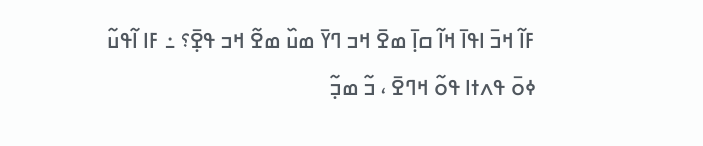ߓߊ߬ ߞߏ߫ ߊߟߊ߫ ߞߊ߬ ߛߊ߲߫ ߘߐ߫ ߞߏ ߣߌ߫ ߘߎ߰ ߘߐ߬ ߞߏ ߟߐ߲߫؟ ߸ ߓߊ ߊ߬ߟߎ߬ ߦߋ߫ ߟߍߙߊ ߟߋ߬ ߞߣߐ߫ ، ߏ߬ ߘߏ߲߬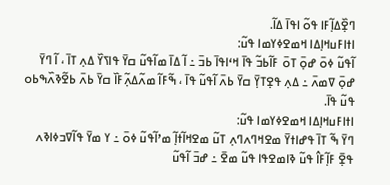ߣߐ߲߰ߡߊ߲߬ߓߊ ߟߋ߬ ߊߟߊ߫ ߡߊ߬.
ߊߙߊߓߎߞߊ߲ߡߊ ߞߘߐߦߌߘߊ ߟߎ߬:
ߊ߬ߟߎ߬ ߦߋ߫ ߝߋ߲߫ ߠߋ߫ ߓߊ߬ߕߏ߬ ߟߊ߫ ߞߵߊߟߊ߫ ߕߏ߫ ߸ ߊ߬ ߡߊ߫ ߘߊ߬ߟߎ߬ ߛߌ߫ ߟߊߖߌ߰ ߡߍ߲ ߠߊ߫ ، ߊ߬ ߣߌ߫ ߝߋ߲߫ ߜߘߍ߫ ߸ ߡߍ߲ ߟߐ߲ߠߌ߲߫ ߛߌ߫ ߕߍ߫ ߊ߬ߟߎ߬ ߟߊ߫ ، ߒ߬ߓߊ߬ ߘߍ߬ߡߍ߲߬ߓߊ߰ ߛߌ߫ ߕߍ߫ ߕߐ߬ߢߍ߰ߒߕߋ ߟߎ߬ ߟߊ߫.
ߊߙߊߓߎߞߊ߲ߡߊ ߞߘߐߦߌߘߊ ߟߎ߬:
ߣߌ߫ ߒ߬ ߠߊ߫ ߟߝߊߙߌ߫ ߘߐߞߣߍߣߍ߲ ߠߎ߬ ߘߐߞߊ߬ߙߊ߲߬ ߘߴߊ߬ߟߎ߬ ߦߋ߫ ߸ ߌ ߘߌ߫ ߟߊ߬ߜߏߦߊߢߍ ߟߐ߲߫ ߓߊ߲߬ߓߊ߮ ߟߎ߬ ߢߊߘߐߟߊ ߟߎ߬ ߘߐ߫ ߸ ߝߏ߫ ߊ߬ߟߎ߬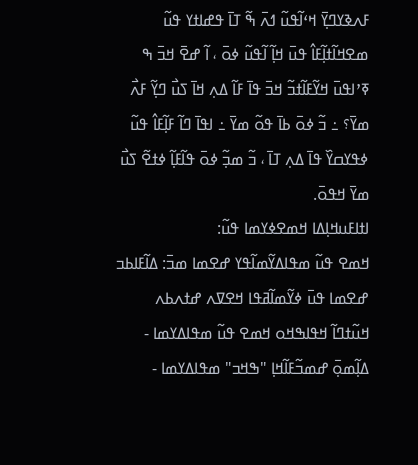ߓߍߢߌߣߌ߲߫ ߞߵߊ߬ߟߎ߬ ߗߍ߫ ߒ߬ ߠߊ߫ ߟߝߊߙߌ ߟߎ߬ ߘߐߞߊ߬ߙߊ߲߬ߓߊ߮ ߟߎ߫ ߞߊ߲߬ ߊ߬ߟߎ߬ ߦߋ߫ ، ߊ߬ ߝߐ߫ ߞߏ߫ ߒ ߧߴߊߟߎ߫ ߞߌ߬ߓߊ߬ߙߏ߬ ߞߏ߫ ߟߊ߫ ߓߊ߬ ߡߍ߲ ߞߊ߫ ߖߎ߯ ߣߌ߲߬ ߓߍ߯ ߘߌ߫؟ ߸ ߏ߬ ߦߋ߫ ߕߊ߫ ߟߋ߬ ߘߌ߫ ߸ ߊߟߊ߫ ߣߊ߬ ߓߊ߲߬ߓߊ߮ ߟߎ߬ ߦߟߌߛߌ߰ ߟߊ߫ ߡߍ߲ ߠߊ߫ ، ߏ߬ ߘߏ߲߬ ߦߋ߫ ߟߊ߬ߓߊ߲߬ ߦߙߐ߬ ߖߎ߯ ߘߌ߫ ߞߟߋ߫.
ߊߙߊߓߎߞߊ߲ߡߊ ߞߘߐߦߌߘߊ ߟߎ߬:
ߞߘߐ ߟߎ߬ ߘߟߊߡߌ߬ߘߊ߬ߟߌ ߝߐߘߊ ߘߏ߫: ߡߊ߬ߓߊߕߏ
ߝߐߘߊ ߟߎ߫ ߦߌ߬ߘߊ߬ߥߟߊ ߞߐߜߍ ߝߙߍߕߍ
ߞߎ߬ߙߣߊ߬ ߞߟߊߒߞߋ ߞߘߐ ߟߎ߬ ߘߟߊߡߌߘߊ - ߡߊ߲߬ߘߋ߲߫ ߝߘߏ߬ߓߊ߬ߞߊ߲ "ߒߞߏ" ߘߟߊߡߌߘߊ -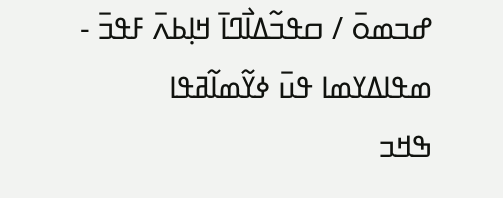ߝߏߘߋ߫ / ߛߟߏ߬ߡߊ߯ߣߊ߫ ߞߊ߲ߕߍ߫ ߓߟߏ߫ - ߘߟߊߡߌߘߊ ߟߎ߫ ߦߌ߬ߘߊ߬ߥߟߊ
ߒߞߏ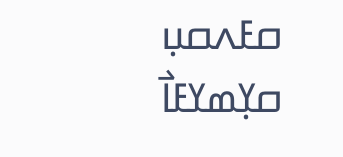ߛߓߍߛߎ߲ ߛߌ߲ߘߌߓߊ߯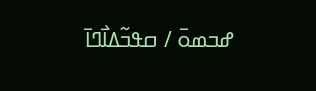ߝߏߘߋ߫ / ߛߟߏ߬ߡߊ߯ߣߊ߫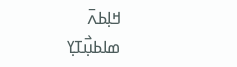ߞߊ߲ߕߍ߫
ߘߊߕߎ߲߯ߠߌ߲